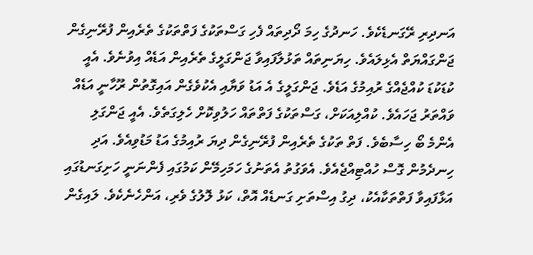އަނދިރި ރޭގަނޑެކެވެ. ހަނދުގެ ހިމަ ދޯދިތައް ފެހި ގަސްތަކުގެ ފަތްތަކުގެ ތެރެއިން ފުރޭނިގެން ޖަންގައްޔަތް އެޅިލައެވެ. ހިޔަނިތައް ތަޅުލާފައިވާ ޖަންގަލީގެ ތެރެއިން އަޑެއް އިވުނެވެ. އެއީ ކުޑަކުޑަ ކުއްޖެއްގެ ރުއިމުގެ އަޑެވެ. ޖަންގަލީގެ އެ އަޑު ވަޔާއި އެކުވެގެން އައިގޮތުން ރޫހާނީ އަޑެއް ވައްތަރު ޖަހައެވެ. ކުއްލިއަކަށް، ގަސްތަކުގެ ފަތްތައް ހަލުވިކޮށް ހެލިގަތެވެ. އެއީ ޖަންގަލި އެންމެ ބޯ ހިސާބެވެ. ފަތް ތަކުގެ ތެރެއިން ފުރޭނިގެން ދިޔަ ރުއިމުގެ އަޑު މަޑުވިއެވެ. އަދި ހިނދެމުން ގޮސް ހުއްޓިއްޖެއެވެ. އެވަގުތު އެތަނުގެ ހަމަހިމޭން ކަމުގައި ފެންނަނީ ހަށިގަނޑުގައި އަޅާފައިވާ ފަތްތަކާއެކު، ދިގު އިސްތަށި ގަނޑެއް އޮތް، ކަޅު ލޮލުގެ ވެރި، އަންހެނެކެވެ. ލައިގެން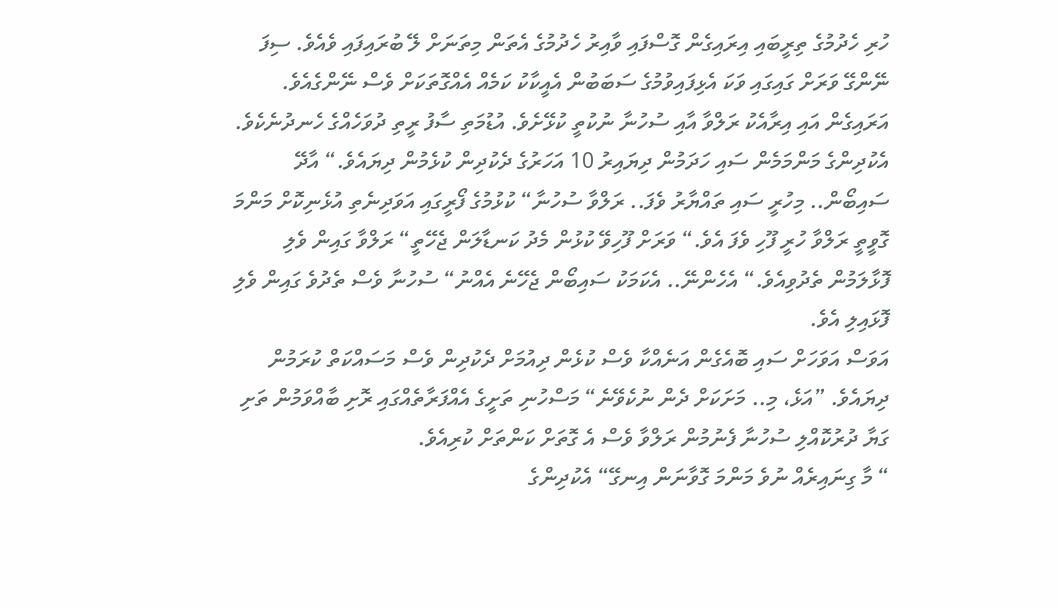ހުރި ހެދުމުގެ ތިރީބައި އިރައިގެން ގޮސްފައި ވާއިރު ހެދުމުގެ އެތަން މިތަނަށް ލޭ ބުރައިފައި ވެއެވެ. ސިފަ ނޭންގޭ ވަރަށް ގައިގައި ވަކަ އެޅިފައިވުމުގެ ސަބަބުން އެއީކާކު ކަމެއް އެއްގޮތަކަށް ވެސް ނޭންގެއެވެ.
އަރައިގެން އައި އިރާއެކު ރަލްވާ އާއި ސުހުނާ ނުކުތީ ކުޅޭށެވެ. އުޑުމަތި ސާފު ރީތި ދުވަހެއްގެ ހެނދުނެކެވެ. އެކުދިންގެ މަންމަމެން ސައި ހަދަމުން ދިޔައިރު 10 އަހަރުގެ ދެކުދިން ކުޅެމުން ދިޔައެވެ.“ އާދޭ ސައިބޯން.. މިހުރީ ސައި ތައްޔާރު ވެފަ.. ރަލްވާ ސުހުނާ“ ކުޅުމުގެ ފޯރީގައި އަވަދިނެތި އުޅެނިކޮށް މަންމަ ގޮވީތީ ރަލްވާ ހުރީ ފޫހި ވެފަ އެވެ.“ ވަރަށް ފޫހިވޭ ކުޅުން މެދު ކަނޑާލަން ޖެހޭތީ“ ރަލްވާ ގައިން ވެލި ފޮޅާލަމުން ތެދުވިއެވެ.“ އެހެންނޭ.. އެކަމަކު ސައިބޯން ޖެހޭނެ އެއްނު“ ސުހުނާ ވެސް ތެދުވެ ގައިން ވެލި ފޮޅައިލި އެވެ.
އަވަސް އަވަހަށް ސައި ބޮއެގެން އަނެއްކާ ވެސް ކުޅެން ދިއުމަށް ދެކުދިން ވެސް މަސައްކަތް ކުރަމުން ދިޔައެވެ. ”އަޅެ، މި.. މަށަކަށް ދެން ނުކެވޭނެ“ މަސްހުނި ތަށީގެ އެއްފަރާތެއްގައި ރޮށި ބާއްވަމުން ތަށި ގަޔާ ދުރުކޮއްލި ސުހުނާ ފެނުމުން ރަލްވާ ވެސް އެ ގޮތަށް ކަންތަށް ކުރިއެވެ.
“ މާ ގިނައިރެއް ނުވެ މަންމަ ގޮވާނަން އިނގޭ“ އެކުދިންގެ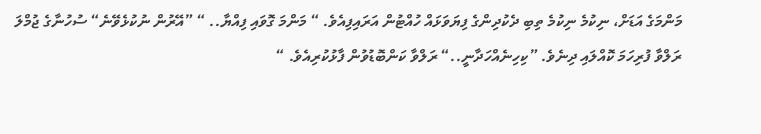މަންމަގެ އަޑަށް، ނިކުމެ ނިކުމެ ތިބި ދެކުދިންގެ ފިޔަވަޅައް ހުއްޓުން އަރައިފިއެވެ. “ މަންމަ ގޮވައި ފިއްޔާ.. “ ”އޭރުން ނުކުޅެވޭނެ“ ސުހުނާގެ ޖުމްލަ ރަލްވާ ފުރިހަމަ ކޮއްލައި ދިނެވެ. ”ކިހިނެއްހަދާނީ..“ ރަލްވާ ކަންބޮޑުވުން ފާޅުކުރިއެވެ. “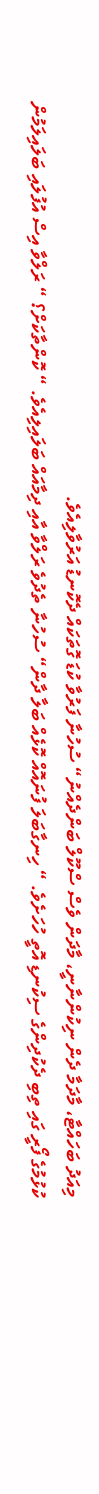މިއަދު ބަހައްޓާ، މާދަމާ ދެން ނިކުންނާނީ، މާދަން ވެސް ސްކޫލް ބަންދެއްނު“ ސުހުނާ ފަރުވާ ކުޑަ ގޮތަކައް ދެކޮނޑު އަރުވާލިއެވެ.
ކުޅުމުގެ ފޯރީ ގައި ތިބި ދެކުދިންގެ ސިކުނޑި އޮތީ ހުހަށެވެ. “ ހިނގާބަލަ ފުނައޮއް ކޮޅެއް ބަލާ ދާން“ ސުހުނާ ތެދުވެ ރަލްވާ އާއި ދިމާއައް ބަލައިލިއެވެ. “ ކޮންތާކަށް؟ “ ރަލްވާ އިސް އުފުލައި ބަލައިލަމުން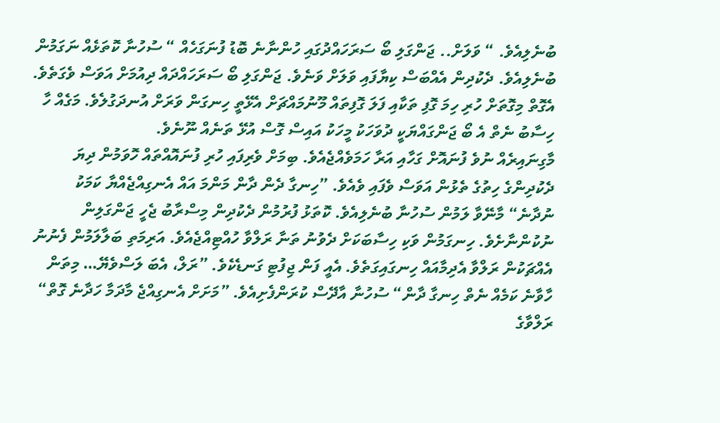ބުނެލިއެވެ. “ ވަލަށް.. ޖަންގަލި ބޯ ސަރަހައްދުގައި ހުންނާނެ ބޮޑު ފުނަގަހެއް “ ސުހުނާ ކޮތަޅެއް ނަގަމުން ބުނެލިއެވެ. ދެކުދިން އެއްބަސް ކިޔާފައި ވަލަށް ވަނެވެ. ޖަންގަލި ބޯ ސަރަހައްދައް ދިއުމަށް އަވަސް ވެގަތެވެ. އެގޮތް މިގޮތަށް ހުރި ހިމަ ގޮފި ތަކާއި ފަލަ ގޮފިތައް މޫނުމައްޗަށް އެޅޭތީ ހިނގަން ވަރަށް އުނދަގުލެވެ. މަގެއް ހާ ހިސާބު ނެތް އެ ބޯ ޖަންގައްޔަކީ ދުވަހަކު މީހަކު އައިސް ގޮސް އުޅޭ ތަނެއް ނޫނެވެ.
މާގިނައިރެއް ނުވެ ފުނައޮށް ގަހާއި އަރާ ހަމަވެއްޖެއެވެ. ބިމަށް ވެރިފައި ހުރި ފުނައޮއްތައް ހޮވަމުން ދިޔަ ދެކުދިންގެ ހިތުގެ ތެޅުން އަވަސް ވެފައި ވެއެވެ. ”ހިނގާ ދެން ދާން މަންމަ އައް އެނގިއްޖެއްޔާ ކަމަކު ނުދާނެ“ މާނޭވާ ލަމުން ސުހުނާ ބުނެލިއެވެ. ކޮތަޅު ފުރުމުން ދެކުދިން މިސްރާބު ޖެހީ ޖަންގަލިން ނުކުންނާށެވެ. ހިނގަމުން ވަކި ހިސާބަކަށް ދެވުނު ތަނާ ރަލްވާ ހުއްޓިއްޖެއެވެ. އަރިމަތި ބަލާލަމުން ފެނުނު އެއްޗަކުން ރަލްވާ އެދިމާއައް ހިނގައިގަތެވެ. އެއީ ފަން ޖިފުޓި ގަނޑެކެވެ. ”ރަލް، އެބަ ލަސްވެޔޭ… މިތަން ހާވާނެ ކަމެއް ނެތް ހިނގާ ދާން“ ސުހުނާ އާދޭސް ކުރަންފެށިއެވެ. ”މަށަށް އެނގިއްޖެ މާދަމާ ހަދާނެ ގޮތް“ ރަލްވާގެ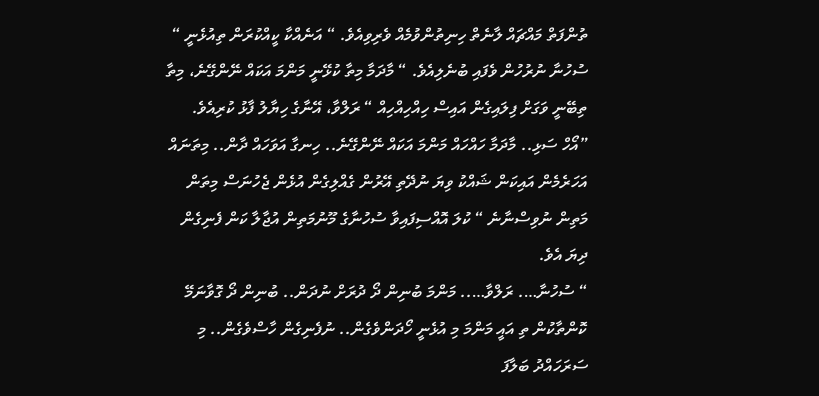ތުންފަތް މައްޗައް ލާނެތް ހިނިތުންވުމެއް ވެރިވިއެވެ. “ އަނެއްކާ ކީއްކުރަން ތިއުޅެނީ “ ސުހުނާ ނުރުހުން ވެފައި ބުނެލިއެވެ. “ މާދަމާ މިތާ ކުޅޭނީ މަންމަ އަކައް ނޭންގޭނެ، މިތާ ތިބޭނީ ވަގަށް ފިލައިގެން އައިސް ހިއްހިއްހިއް “ ރަލްވާ، އޭނާގެ ހިޔާލު ފާޅު ކުރިއެވެ. ”އޯހް ސަޅި.. މާދަމާ ހައްހައް މަންމަ އަކައް ނޭންގޭނެ.. ހިނގާ އަވަހައް ދާން.. މިތަނައް އަހަރެމެން އައިކަން ޝައްކު ވިޔަ ނުދޭތި އޭރުން ގެއްލިގެން އުޅެން ޖެހުނަސް މިތަން މަތިން ނުވިސްނާނެ “ ކުލަ އޮއްސިފައިވާ ސުހުނާގެ މޫނުމަތިން އުޖާލާ ކަން ފެނިގެން ދިޔަ އެވެ.
“ ސުހުނާ…. ރަލްވާ….. މަންމަ ބުނިން ދޯ ދުރަށް ނުދަން.. ބުނިން ދޯ ގޮވާނަމޭ ކޮންތާކުން ތި އައީ މަންމަ މި އުޅެނީ ހޯދަންވެގެން.. ނުފެނިގެން ހާސްވެގެން.. މި ސަރަހައްދު ބަލާފަ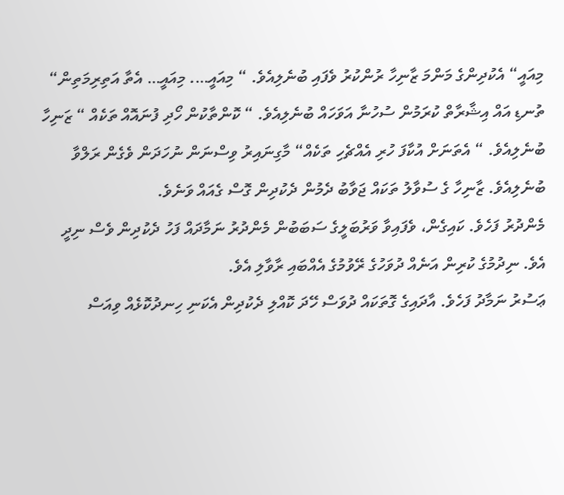މިއައީ“ އެކުދިންގެ މަންމަ ޒާނިހާ ރުންކުރު ވެފައި ބުނެލިއެވެ. “ މިއައީ…. މިއައީ… އެތާ އަތިރިމަތިން“ ތުނޑި އައް އިޝާރާތް ކުރަމުން ސުހުނާ އަވަހައް ބުނެލިއެވެ. “ ކޮންތާކުން ހޯދި ފުނައޮއް ތަކެއް “ ޒަނިހާ ބުނެލިއެވެ. “ އެތަނަށް އުކާފަ ހުރި އެއްޗެހި ތަކެއް“ މާގިނައިރު ވިސްނަން ނުހަދަން ވެގެން ރަލްވާ ބުނެލިއެވެ. ޒާނިހާ ގެ ސުވާލު ތަކައް ޖަވާބު ދެމުން ދެކުދިން ގޮސް ގެއައް ވަނެވެ.
މެންދުރު ފަހެވެ. ކައިގެން، ވެފައިވާ ވަރުބަލީގެ ސަބަބުން މެންދުރު ނަމާދައް ފަހު ދެކުދިން ވެސް ނިދީ އެވެ. ނިދުމުގެ ކުރިން އަނެއް ދުވަހުގެ ރޭވުމުގެ އެއްބައި ރާވާލި އެވެ.
ޢަސުރު ނަމާދު ފަހެވެ. އާދައިގެ ގޮތަކައް ދުވަސް ހޭދަ ކޮއްލި ދެކުދިން އެކަނި ހިނދުކޮޅެއް ވިއަސް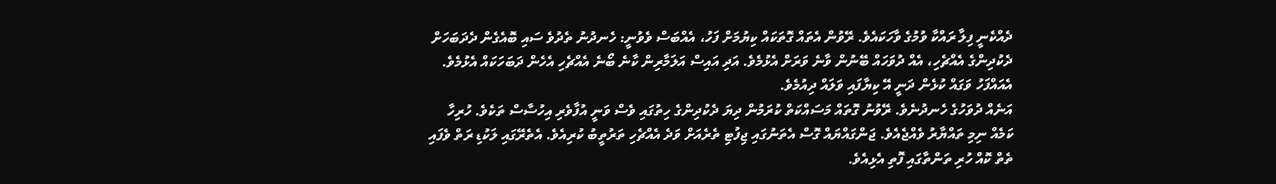ދެއްކެނީ ފިލާ ރައްކާ ވުމުގެ ވާހަކައެވެ. ރޭވުން އެތައް ގޮތަކައް ކިޔުމަށް ފަހު، އެއްބަސް ވެވުނީ: ހެނދުނު ތެދުވެ ސައި ބޮއެގެން ދެދަބަހަށް ދެކުދިންގެ އެއްޗެހި، އެއް ދުވަހައް ބޭނުން ވާނެ ވަރަށް އެޅުމެވެ. އަދި އައިސް އަލަމާރިން ކާނެ ބޯނެ އެއްޗެހި އެހެން ދަބަހަކައް އެޅުމެވެ. އެއައްފަހު ވަގައް ކުޅެން ދަނީ އޭ ކިޔާފައި ވަލައް ދިއުމެވެ.
އަނެއް ދުވަހުގެ ހެނދުނެވެ. ރޭވުނު ގޮތައް މަސައްކަތް ކުރަމުން ދިޔަ ދެކުދިންގެ ހިތުގައި ވެސް ވަނީ އުފާވެރި އިހުސާސް ތަކެވެ. ހުރިހާ ކަމެއް ނިމި ތައްޔާރު ވެއްޖެއެވެ. ޖަންގައްޔައް ގޮސް އެތަނުގައި ޖިފުޓި ތެރެއަށް ވަދެ އެއްޗެހި ތަރުތީބު ކުރިއެވެ. އެތެރޭގައި ލަކުޑި ރަތް ވެފައި ތެތް ކޮއް ހުރި ތަންތާގައި ފޮތި އެޅިއެވެ.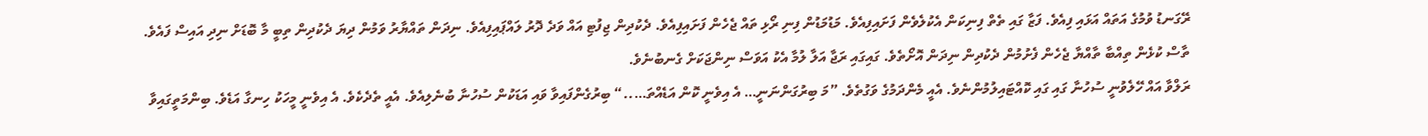ރޭގަނޑު ވުމުގެ އަތައް އަޅައި ފިއެވެ. ފަޒާ ގައި ތެތް ފިނިކަން އެކުލެވެން ފަށައިފިއެވެ. މަޑުމަޑުން ފިނި ރޯޅި ތައް ޖެހެން ފަށައިފިއެވެ. ދެކުދިން ޖިފުޓި އައް ވަދެ ދޮރު ލައްޕައިފިއެވެ. ނިދަން ތައްޔާރު ވަމުން ދިޔަ ދެކުދިން ތިބީ މާ ބޮޑަށް ނިދި އައިސް ފައެވެ. ތާސް ކުޅެން ތިއްބާ ތާއްޔާ ޖެހެން ފެށުމުން ދެކުދިން ނިދަން އޮށޯތެވެ. ގައިގައި ރަޖާ އަލާ ލުމާ އެކު އަވަސް ނިންޖަކަށް ގެނބުނެވެ.
ރަލްވާ އައް ހޭލެވުނީ ސުހުނާ ގައި ގައި ކޮއްޓައިލުމުންނެވެ. އެއީ މެންދަމުގެ ވަގުތެވެ. ”މަ ބިރުގަންނަނީ… އެ އިވެނީ ކޮން އަޑެއްތަ…..“ ބިރުގެންފައިވާ ވައި އަޑަކުން ސުހުނާ ބުނެލިއެވެ. އެއީ ތެދެކެވެ. އެ އިވެނީ މީހަކު ހިނގާ އަޑެވެ. ބިންމަތީގައިވާ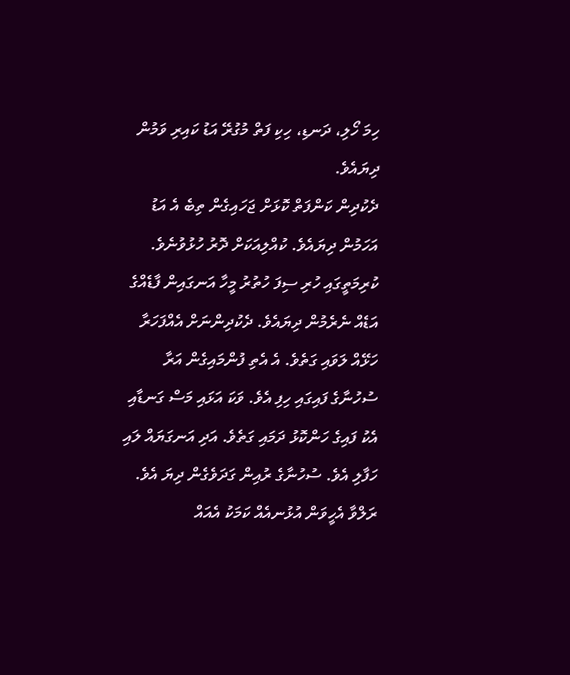ހިމަ ހޯލި، ދަނޑި، ހިކި ފަތް މުގުރޭ އަޑު ކައިރި ވަމުން ދިޔައެވެ.
ދެކުދިން ކަންފަތް ކޮޅަށް ޖަހައިގެން ތިބެ އެ އަޑު އަހަމުން ދިޔައެވެ. ކުއްލިއަކަށް ދޮރު ހުޅުވުނެވެ. ކުރިމަތީގައި ހުރި ސިފަ ހުތުރު މީހާ އަނގައިން ފާޑެއްގެ އަޑެއް ނެރެމުން ދިޔައެވެ. ދެކުދިންނަށް އެއްފަހަރާ ހަޅޭއް ލަވައި ގަތެވެ. އެ އެތި ފުންމައިގެން އަރާ ސުހުނާގެ ފައިގައި ހިފި އެވެ. ވަކަ އަޅައި މަސް ގަނޑާއި އެކު ފައިގެ ހަންކޮޅު ދަމައި ގަތެވެ. އަދި އަނގަޔައް ލައި ހަފާލި އެވެ. ސުހުނާގެ ރުއިން ގަދަވެގެން ދިޔަ އެވެ. ރަލްވާ އެހީވަން އުޅުނއެއް ކަމަކު އެއައް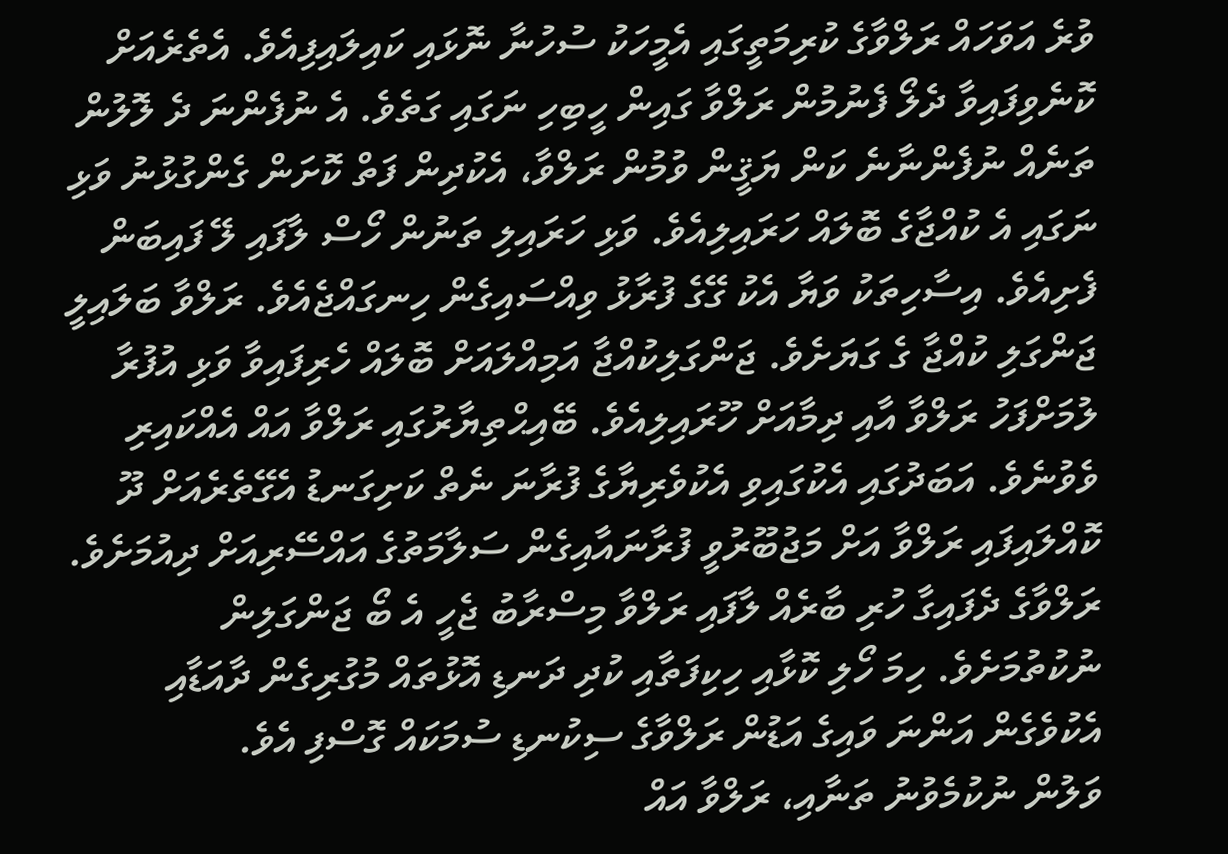ވުރެ އަވަހައް ރަލްވާގެ ކުރިމަތީގައި އެމީހަކު ސުހުނާ ނޮޅައި ކައިލައިފިއެވެ. އެތެރެއަށް ކޮނެވިފައިވާ ދެލޯ ފެނުމުން ރަލްވާ ގައިން ހީބިހި ނަގައި ގަތެވެ. އެ ނުފެންނަ ދެ ލޮލުން ތަނެއް ނުފެންނާނެ ކަން ޔަޤީން ވުމުން ރަލްވާ، އެކުދިން ފަތް ކޮށަން ގެންގުޅުނު ވަޅި ނަގައި އެ ކުއްޖާގެ ބޮލައް ހަރައިލިއެވެ. ވަޅި ހަރައިލި ތަނުން ހޯސް ލާފައި ލޭ ފައިބަން ފެށިއެވެ. އިސާހިތަކު ވަޔާ އެކު ގޭގެ ފުރާޅު ވިއްސައިގެން ހިނގައްޖެއެވެ. ރަލްވާ ބަލައިލީ ޖަންގަލި ކުއްޖާ ގެ ގަޔަށެވެ. ޖަންގަލިކުއްޖާ އަމިއްލައަށް ބޮލައް ހެރިފައިވާ ވަޅި އުފުރާ ލުމަށްފަހު ރަލްވާ އާއި ދިމާއަށް ހޫރައިލިއެވެ. ބޭއިޙްތިޔާރުގައި ރަލްވާ އައް އެއްކައިރި ވެވުނެވެ. އަބަދުގައި އެކުގައިވި އެކުވެރިޔާގެ ފުރާނަ ނެތް ކަށިގަނޑު އެގޭތެރެއަށް ދޫ ކޮއްލައިފައި ރަލްވާ އަށް މަޖުބޫރުވީ ފުރާނައާއިގެން ސަލާމަތުގެ އައްސޭރިއަށް ދިއުމަށެވެ.
ރަލްވާގެ ދެފައިގާ ހުރި ބާރެއް ލާފައި ރަލްވާ މިސްރާބު ޖެހީ އެ ބޯ ޖަންގަލިން ނުކުތުމަށެވެ. ހިމަ ހޯލި ކޮޅާއި ހިކިފަތާއި ކުދި ދަނޑި އޮޅުތައް މުގުރިގެން ދާއަޑާއި އެކުވެގެން އަންނަ ވައިގެ އަޑުން ރަލްވާގެ ސިކުނޑި ސުމަކައް ގޮސްފި އެވެ.
ވަލުން ނުކުމެވުނު ތަނާއި، ރަލްވާ އައް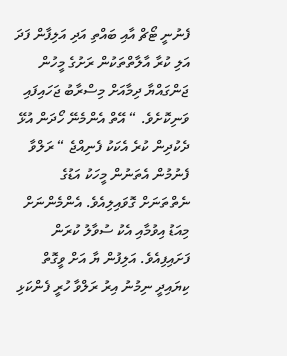ފެނުނީ ޓޯޗް އާއި ބައްތި އަދި އަލިފާން ފަދަ އަލި ކުރާ އާލާތްތަކުން ރަށުގެ މީހުން ޖަންގައްޔާ ދިމާއަށް މިސްރާބު ޖަހައިފައި ވަނިކޮށެވެ. “ އޭތް އެންމެނޭ ހޯދަން އުޅޭ ދެކުދިން ކުރެ އެކަކު ފެނިއްޖެ “ ރަލްވާ ފެނުމުން އެތަނުން މީހަކު އަޑުގެ ނެތްތަނަށް ގޮވައިލިއެވެ. އެންމެންނަށް މިއަޑު އިވުމާއި އެކު ސުވާލު ކުރަން ފަށައިފިއެވެ. އަލިފުން ޔާ އަށް ވީގޮތް ކިޔައިދީ ނިމުނު އިރު ރަލްވާ ހުރީ ފެންކަޅި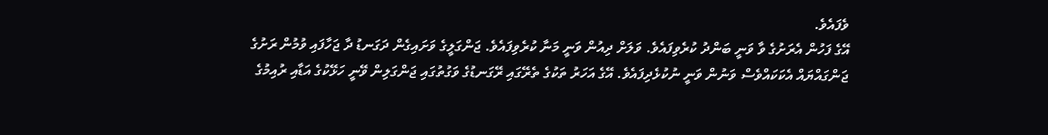ވެފައެވެ.
އޭގެ ފަހުން އެރަށުގެ ވާ ވަނީ ބަންދު ކުރެވިފައެވެ. ވަލަށް ދިއުން ވަނީ މަނާ ކުރެވިފައެވެ. ޖަންގަލީގެ ވަށައިގެން ދަގަނޑު ދާ ޖަހާފައި ވުމުން ރަށުގެ ޖަންގައްޔައް އެކަކައްވެސް ވަނުން ވަނީ ނުކުޅެދިފައެވެ. އޭގެ އަހަރު ތަކުގެ ތެރޭގައި ރޭގަނޑުގެ ވަގުތުގައި ޖަންގަލިން ވޭނީ ހަޅޭކުގެ އަޑާއި ރުއިމުގެ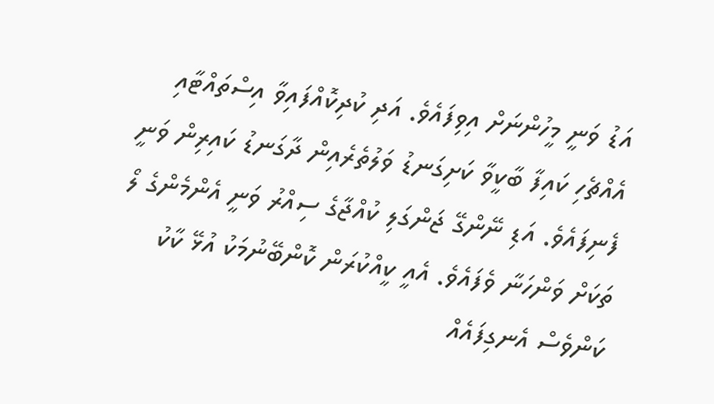އަޑު ވަނީ މީހުންނަށް އިވިފައެވެ. އަދި ކުދިކޮއްފައިވާ އިސްތައްޓާއި އެއްޗެހި ކައިފާ ބާކީވާ ކަށިގަނޑު ވަލުތެރެއިން ދާގަނޑު ކައިރިން ވަނީ ފެނިފައެވެ. އަޑި ނޭންގޭ ޖަންގަލި ކުއްޖާގެ ސިއްރު ވަނީ އެންމެންގެ ލޯ ތަކަށް ވަންހަނާ ވެފައެވެ. އެއީ ކީއްކުރަން ކޮންބޭނުމަކު އުޅޭ ކާކު ކަންވެސް އެނގިފައެއް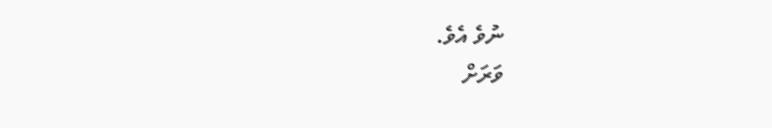ނުވެ އެވެ.
ވަރަށް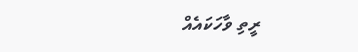ރީތި ވާހަކައެއް